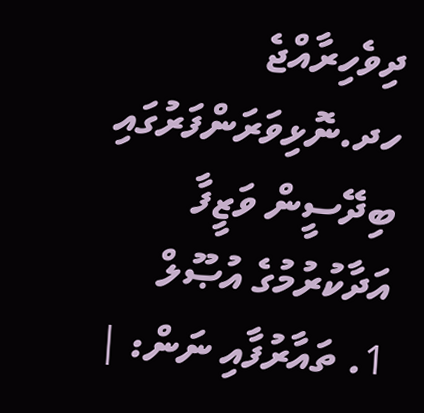ދިވެހިރާއްޖެ
ހދ.ނޮޅިވަރަންފަރުގައި ބިދޭސީން ވަޒީފާ އަދާކުރުމުގެ އުޞޫލް
1. ތައާރުފާއި ނަން: |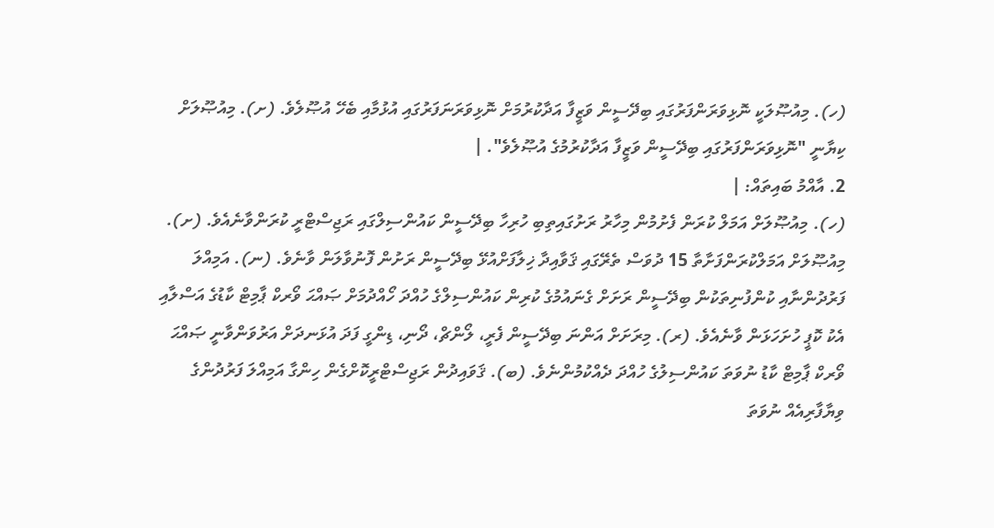(ހ). މިއުޞޫލަކީ ނޮޅިވަރަންފަރުގައި ބިދޭސީން ވަޒީފާ އަދާކުރުމަށް ނޮޅިވަރަނަފަރުގައި އުޅުމާއި ބެހޭ އުޞޫލެވެ. (ށ). މިއުޞޫލަށް ކިޔާނީ "ނޮޅިވަރަންފަރުގައި ބިދޭސީން ވަޒީފާ އަދާކުރުމުގެ އުޞޫލެވެ". |
2. އާއްމު ބައިތައް: |
(ހ). މިއުޞޫލަށް އަމަލް ކުރަން ފެށުމުން މިހާރު ރަށުގައިތިބި ހުރިހާ ބިދޭސީން ކައުންސިލްގައި ރަޖިސްޓްރީ ކުރަންވާނެއެވެ. (ށ). މިއުޞޫލަށް އަމަލްކުރަންފަށާތާ 15 ދުވަސް ތެރޭގައި ޤަވާއިދާ ޚިލާފަށްއުޅޭ ބިދޭސީން ރަށުން ފޮނުވާލަން ވާނެވެ. (ނ). އަމިއްލަ ފަރުދުންނާއި ކުންފުނިތަކުން ބިދޭސީން ރަށަށް ގެނައުމުގެ ކުރިން ކައުންސިލްގެ ހުއްދަ ހޯއްދުމަށް ޞައްޙަ ވޯރކް ޕާމިޓް ކާޑުގެ އަސްލާއި އެކު ކޮޕީ ހުށަހަޅަން ވާނެއެވެ. (ރ). މިރަށަށް އަންނަ ބިދޭސީން ފެރީ، ލޯންޗް، ދޯނި، ޑިންގީ ފަދަ އުޅަނދަށް އަރުވަންވާނީ ޞައްޙަ ވޯރކް ޕާމިޓް ކާޑު ނުވަތަ ކައުންސިލުގެ ހުއްދަ ދެއްކުމުންނެވެ. (ބ). ޤަވައިދުން ރަޖިސްޓްރީކޮށްގެން ހިންގާ އަމިއްލަ ފަރުދުންގެ ވިޔާފާރިއެއް ނުވަތަ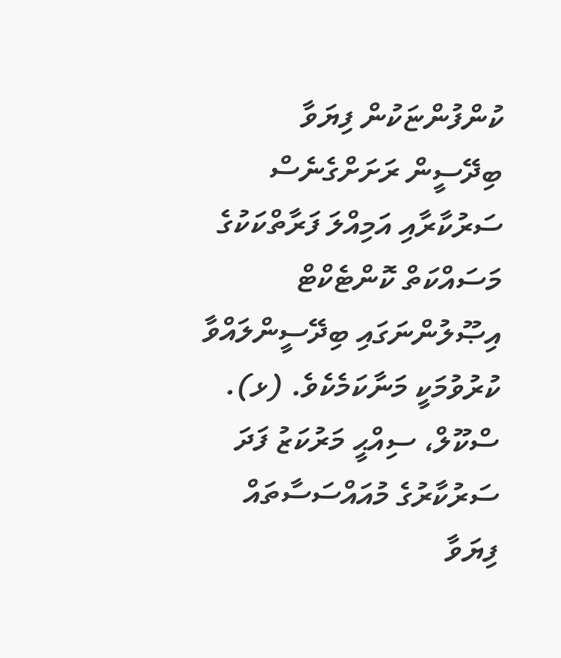ކުންފުންޏަކުން ފިޔަވާ ބިދޭސީން ރަށަށްގެނެސް ސަރުކާރާއި އަމިއްލަ ފަރާތްކަކުގެ މަސައްކަތް ކޮންޓެކްޓް އިޞޫލުންނަގައި ބިދޭސީންލައްވާ ކުރުވުމަކީ މަނާކަމެކެވެ. (ޅ). ސްކޫލް، ސިއްޙީ މަރުކަޒު ފަދަ ސަރުކާރުގެ މުއައްސަސާތައް ފިޔަވާ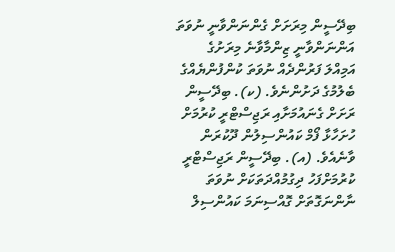ބިދޭސީން މިރަށަށް ގެންނަންވާނީ ނުވަތަ އަންނަންވާނީ ޒިންމާވާނެ މިރަށުގެ އަމިއްލަ ފަރުންދެއް ނުވަތަ ކުންފުންޔެއްގެ ބެލުމުގެ ދަށުންނެވެ. (ކ). ބިދޭސީން ރަށަށް ގެނައުމަށާއި ރަޖިސްޓްރީ ކުރުމަށް ހުށަހާޅާ ފޯމް ކައުންސިލުން ދޫކުރަން ވާނެއެވެ. (އ). ބިދޭސީން ރަޖިސްޓްރީ ކުރުމަށްފަހު ދިގުމުއްދަތަކަށް ނުވަތަ ނާންނަގޮތަށް ގޮއްސިނަމަ ކައުންސިލް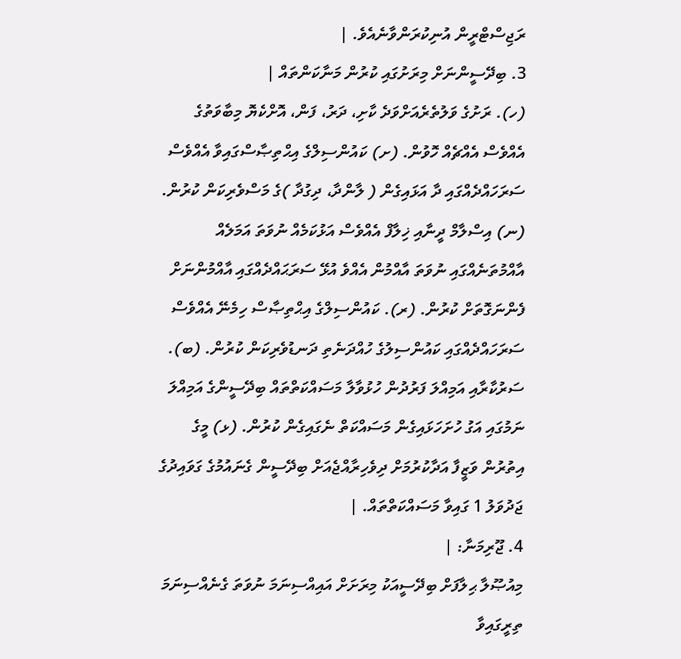ރަޖިސްޓްރީން އުނިކުރަންވާނެއެވެ. |
3. ބިދޭސީންނަށް މިރަށުގައި ކުރުން މަނާކަންތައް |
(ހ). ރަށުގެ ވަލުތެރެއަށްވަދެ ކާށި، ދަރު، ފަން، އޮށްކެޔޮ މިބާވަތުގެ އެއްވެސް އެއްޗެއް ހޮވުން. (ށ) ކައުންސިލްގެ އިޙްތިޞާސްގައިވާ އެއްވެސް ސަރަހައްދެއްގައި ދާ އަޅައިގެން ( ލާންދާ، ދިގުދާ )ގެ މަސްވެރިކަން ކުރުން. (ނ) އިސްލާމް ދީނާއި ޚިލާފް އެއްވެސް އަޅުކަމެއް ނުވަތަ އަމަލެއް އާއްމުތަނެއްގައި ނުވަތަ އާއްމުން އެއްވެ އުޅޭ ސަރަޙައްދެއްގައި އާއްމުންނަށް ފެންނަގޮތަށް ކުރުން. (ރ). ކައުންސިލްގެ އިޙްތިޞާސް ހިމެނޭ އެއްވެސް ސަރަހައްދެއްގައި ކައުންސިލުގެ ހުއްދަނެތި ދަނޑުވެރިކަން ކުރުން. (ބ). ސަރުކާރާއި އަމިއްލަ ފަރުދުން ހުޅުވާލާ މަސައްކަތްތައް ބިދޭސީންގެ އަމިއްލަ ނަމުގައި އަގު ހުށަހަޅައިގެން މަސައްކަތް ނެގައިގެން ކުރުން. (ޅ) މީގެ އިތުރުން ވަޒީފާ އަދާކުރުމަށް ދިވެހިރާއްޖެއަށް ބިދޭސީން ގެނައުމުގެ ގަވައިދުގެ ޖަދުވަލު 1 ގައިވާ މަސައްކަތްތައް. |
4. ޖޫރިމަނާ: |
މިއުޞޫލާ ޙިލާފަށް ބިދޭސީއަކު މިރަށަށް އައިއްސިނަމަ ނުވަތަ ގެނެއްސިނަމަ ތިރީގައިވާ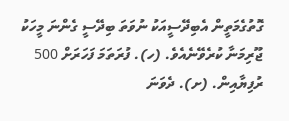ގޮތުގެމަތީން އެބިދޭސީއަކު ނުވަތަ ބިދޭސީ ގެންނަ މީހަކު ޖޫރިމަނާ ކުރެވޭނެއެވެ. (ހ). ފުރަތަމަ ފަހަރަށް 500 ރުފިޔާއިން. (ށ). ދެވަނަ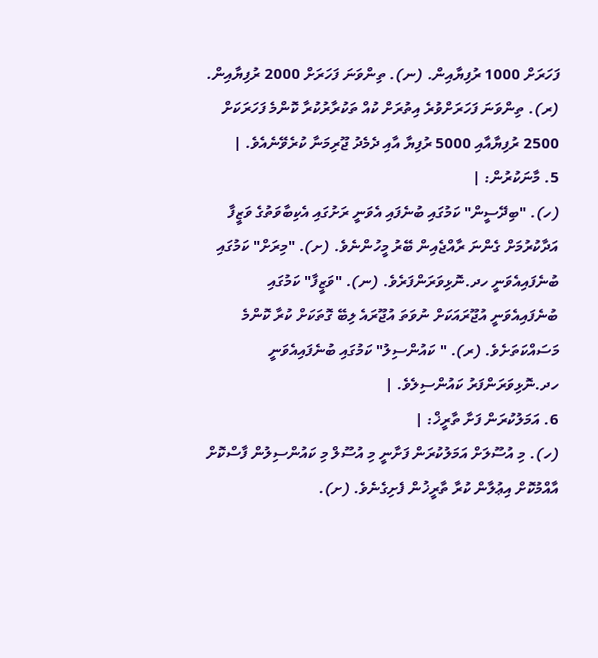ފަހަރަށް 1000 ރުފިޔާއިން. (ނ). ތިންވަނަ ފަހަރަށް 2000 ރުފިޔާއިން. (ރ). ތިންވަނަ ފަހަރަށްވުރެ އިތުރަށް ކުއް ތަކުރާރުކުރާ ކޮންމެ ފަހަރަކަށް 2500 ރުފިޔާއާއި 5000 ރުފިޔާ އާއި ދެމެދު ޖޫރިމަނާ ކުރެވޭނެއެވެ. |
5. މާނަކުރުން: |
(ހ). "ބިދޭސީން" ކަމުގައި ބުނެފައި އެވަނީ ރަށުގައި އެކިބާވަތުގެ ވަޒީފާ އަދާކުރުމަށް ގެންނަ ރާއްޖެއިން ބޭރު މީހުންނެވެ. (ށ). "މިރަށް" ކަމުގައި ބުނެފައިއެވަނީ ހދ.ނޮޅިވަރަންފަރެވެ. (ނ). "ވަޒީފާ" ކަމުގައި ބުނެފައިއެވަނީ އުޖޫރައަކަށް ނުވަތަ އުޖޫރައެ ލިބޭ ގޮތަކަށް ކުރާ ކޮންމެ މަސައްކަތަށެވެ. (ރ). " ކައުންސިލު" ކަމުގައި ބުނެފައިއެވަނީ ހދ.ނޮޅިވަރަންފަރު ކައުންސިލެވެ. |
6. އަމަލުކުރަން ފަށާ ތާރީޚް: |
(ހ). މި އުސޫލަށް އަމަލުކުރަން ފަށާނީ މި އުސޫލް މި ކައުންސިލުން ފާސްކޮށް އާއްމުކޮށް އިޢުލާން ކުރާ ތާރީޚުން ފެށިގެނެވެ. (ށ).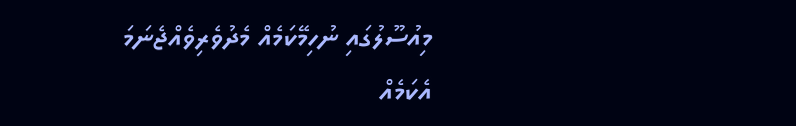މިއުސޫލުގައި ނުހިމޭކަމެއް މެދުވެރިވެއްޖެނަމަ އެކަމެއް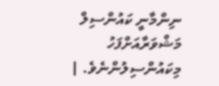ނިންމާނީ ކައުންސިލް މަޝްވަރާއަށްފަހު މިކައުންސިލުންނެވެ. |